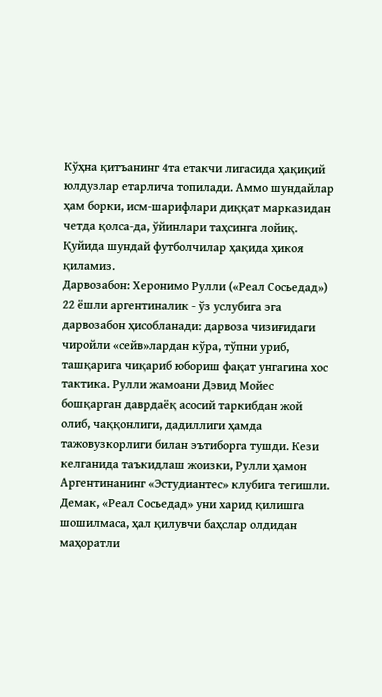Кўҳна қитъанинг 4та етакчи лигасида ҳақиқий юлдузлар етарлича топилади. Аммо шундайлар ҳам борки, исм-шарифлари диққат марказидан четда қолса-да, ўйинлари таҳсинга лойиқ. Қуйида шундай футболчилар ҳақида ҳикоя қиламиз.
Дарвозабон: Херонимо Рулли («Реал Сосьедад»)
22 ёшли аргентиналик - ўз услубига эга дарвозабон ҳисобланади: дарвоза чизиғидаги чиройли «сейв»лардан кўра, тўпни уриб, ташқарига чиқариб юбориш фақат унгагина хос тактика. Рулли жамоани Дэвид Мойес бошқарган даврдаёқ асосий таркибдан жой олиб, чаққонлиги, дадиллиги ҳамда тажовузкорлиги билан эътиборга тушди. Кези келганида таъкидлаш жоизки, Рулли ҳамон Аргентинанинг «Эстудиантес» клубига тегишли. Демак, «Реал Сосьедад» уни харид қилишга шошилмаса, ҳал қилувчи баҳслар олдидан маҳоратли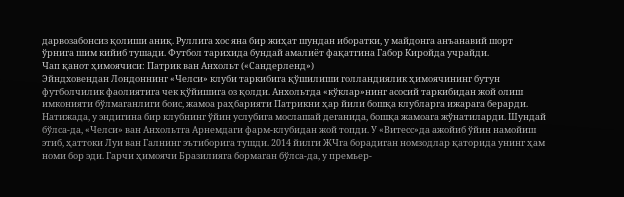дарвозабонсиз қолиши аниқ. Руллига хос яна бир жиҳат шундан иборатки, у майдонга анъанавий шорт ўрнига шим кийиб тушади. Футбол тарихида бундай амалиёт фақатгина Габор Киройда учрайди.
Чап қанот ҳимоячиси: Патрик ван Анхольт («Сандерленд»)
Эйндховендан Лондоннинг «Челси» клуби таркибига қўшилиши голландиялик ҳимоячининг бутун футболчилик фаолиятига чек қўйишига оз қолди. Анхольтда «кўклар»нинг асосий таркибидан жой олиш имконияти бўлмаганлиги боис, жамоа раҳбарияти Патрикни ҳар йили бошқа клубларга ижарага берарди. Натижада, у эндигина бир клубнинг ўйин услубига мослашай деганида, бошқа жамоага жўнатиларди. Шундай бўлса-да, «Челси» ван Анхольтга Арнемдаги фарм-клубидан жой топди. У «Витесс»да ажойиб ўйин намойиш этиб, ҳаттоки Луи ван Галнинг эътиборига тушди. 2014 йилги ЖЧга борадиган номзодлар қаторида унинг ҳам номи бор эди. Гарчи ҳимоячи Бразилияга бормаган бўлса-да, у премьер-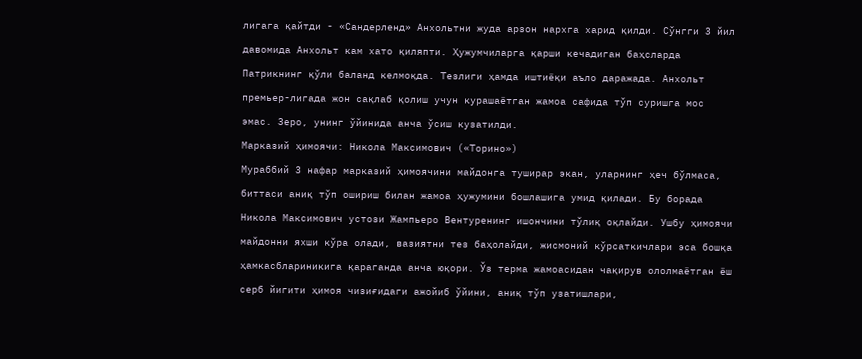лигага қайтди - «Сандерленд» Анхольтни жуда арзон нархга харид қилди. Сўнгги 3 йил давомида Анхольт кам хато қиляпти. Ҳужумчиларга қарши кечадиган баҳсларда Патрикнинг қўли баланд келмоқда. Тезлиги ҳамда иштиёқи аъло даражада. Анхольт премьер-лигада жон сақлаб қолиш учун курашаётган жамоа сафида тўп суришга мос эмас. Зеро, унинг ўйинида анча ўсиш кузатилди.
Марказий ҳимоячи: Никола Максимович («Торино»)
Мураббий 3 нафар марказий ҳимоячини майдонга туширар экан, уларнинг ҳеч бўлмаса, биттаси аниқ тўп ошириш билан жамоа ҳужумини бошлашига умид қилади. Бу борада Никола Максимович устози Жампьеро Вентуренинг ишончини тўлиқ оқлайди. Ушбу ҳимоячи майдонни яхши кўра олади, вазиятни тез баҳолайди, жисмоний кўрсаткичлари эса бошқа ҳамкасблариникига қараганда анча юқори. Ўз терма жамоасидан чақирув ололмаётган ёш серб йигити ҳимоя чизиғидаги ажойиб ўйини, аниқ тўп узатишлари,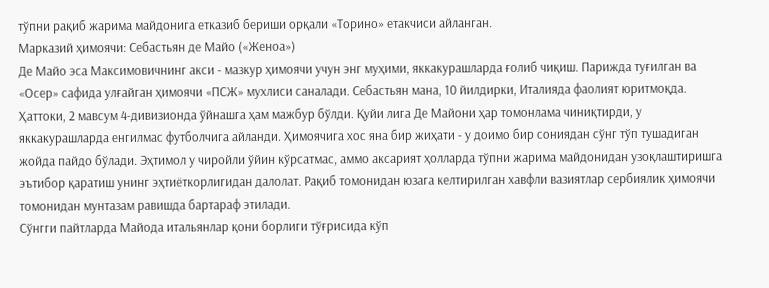тўпни рақиб жарима майдонига етказиб бериши орқали «Торино» етакчиси айланган.
Марказий ҳимоячи: Себастьян де Майо («Женоа»)
Де Майо эса Максимовичнинг акси - мазкур ҳимоячи учун энг муҳими, яккакурашларда ғолиб чиқиш. Парижда туғилган ва «Осер» сафида улғайган ҳимоячи «ПСЖ» мухлиси саналади. Себастьян мана, 10 йилдирки, Италияда фаолият юритмоқда. Ҳаттоки, 2 мавсум 4-дивизионда ўйнашга ҳам мажбур бўлди. Қуйи лига Де Майони ҳар томонлама чиниқтирди, у яккакурашларда енгилмас футболчига айланди. Ҳимоячига хос яна бир жиҳати - у доимо бир сониядан сўнг тўп тушадиган жойда пайдо бўлади. Эҳтимол у чиройли ўйин кўрсатмас, аммо аксарият ҳолларда тўпни жарима майдонидан узоқлаштиришга эътибор қаратиш унинг эҳтиёткорлигидан далолат. Рақиб томонидан юзага келтирилган хавфли вазиятлар сербиялик ҳимоячи томонидан мунтазам равишда бартараф этилади.
Сўнгги пайтларда Майода итальянлар қони борлиги тўғрисида кўп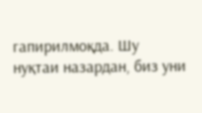гапирилмоқда. Шу нуқтаи назардан, биз уни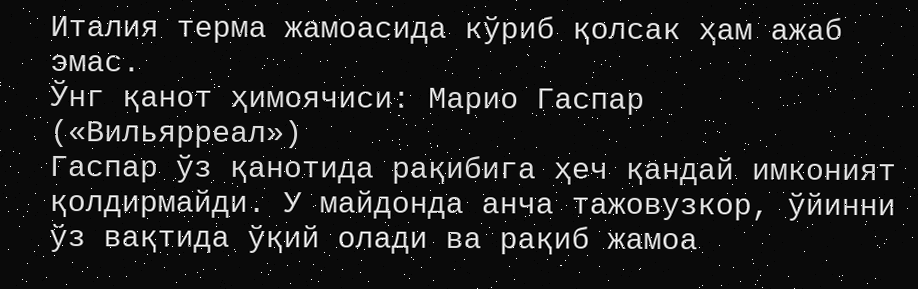Италия терма жамоасида кўриб қолсак ҳам ажаб эмас.
Ўнг қанот ҳимоячиси: Марио Гаспар («Вильярреал»)
Гаспар ўз қанотида рақибига ҳеч қандай имконият қолдирмайди. У майдонда анча тажовузкор, ўйинни ўз вақтида ўқий олади ва рақиб жамоа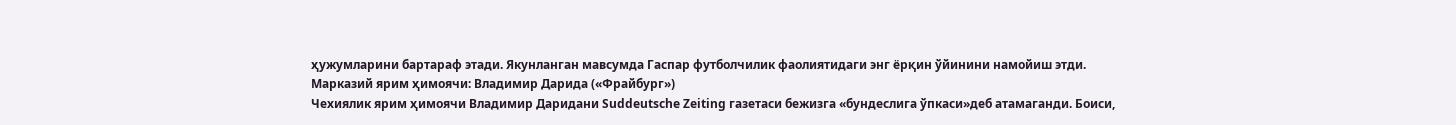ҳужумларини бартараф этади. Якунланган мавсумда Гаспар футболчилик фаолиятидаги энг ёрқин ўйинини намойиш этди.
Марказий ярим ҳимоячи: Владимир Дарида («Фрайбург»)
Чехиялик ярим ҳимоячи Владимир Даридани Suddeutsche Zeiting газетаси бежизга «бундеслига ўпкаси»деб атамаганди. Боиси,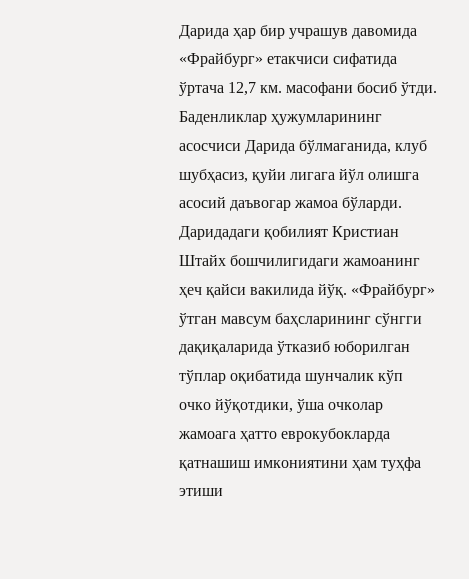Дарида ҳар бир учрашув давомида «Фрайбург» етакчиси сифатида ўртача 12,7 км. масофани босиб ўтди. Баденликлар ҳужумларининг асосчиси Дарида бўлмаганида, клуб шубҳасиз, қуйи лигага йўл олишга асосий даъвогар жамоа бўларди. Даридадаги қобилият Кристиан Штайх бошчилигидаги жамоанинг ҳеч қайси вакилида йўқ. «Фрайбург» ўтган мавсум баҳсларининг сўнгги дақиқаларида ўтказиб юборилган тўплар оқибатида шунчалик кўп очко йўқотдики, ўша очколар жамоага ҳатто еврокубокларда қатнашиш имкониятини ҳам туҳфа этиши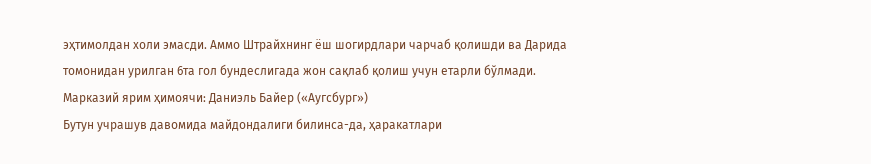эҳтимолдан холи эмасди. Аммо Штрайхнинг ёш шогирдлари чарчаб қолишди ва Дарида томонидан урилган 6та гол бундеслигада жон сақлаб қолиш учун етарли бўлмади.
Марказий ярим ҳимоячи: Даниэль Байер («Аугсбург»)
Бутун учрашув давомида майдондалиги билинса-да, ҳаракатлари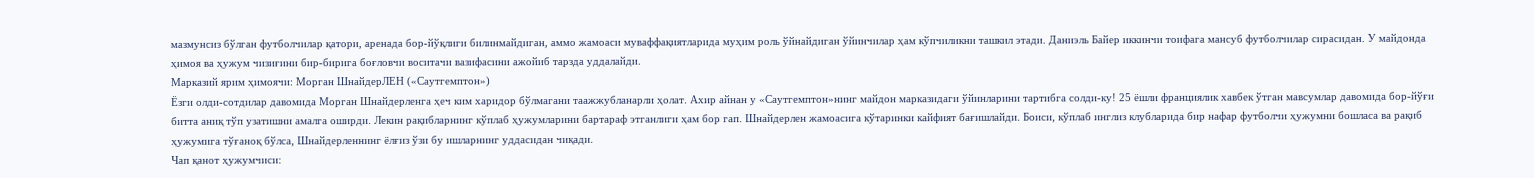мазмунсиз бўлган футболчилар қатори, аренада бор-йўқлиги билинмайдиган, аммо жамоаси муваффақиятларида муҳим роль ўйнайдиган ўйинчилар ҳам кўпчиликни ташкил этади. Даниэль Байер иккинчи тоифага мансуб футболчилар сирасидан. У майдонда ҳимоя ва ҳужум чизиғини бир-бирига боғловчи воситачи вазифасини ажойиб тарзда уддалайди.
Марказий ярим ҳимоячи: Морган ШнайдерЛЕН («Саутгемптон»)
Ёзги олди-сотдилар давомида Морган Шнайдерленга ҳеч ким харидор бўлмагани таажжубланарли ҳолат. Ахир айнан у «Саутгемптон»нинг майдон марказидаги ўйинларини тартибга солди-ку! 25 ёшли франциялик хавбек ўтган мавсумлар давомида бор-йўғи битта аниқ тўп узатишни амалга оширди. Лекин рақибларнинг кўплаб ҳужумларини бартараф этганлиги ҳам бор гап. Шнайдерлен жамоасига кўтаринки кайфият бағишлайди. Боиси, кўплаб инглиз клубларида бир нафар футболчи ҳужумни бошласа ва рақиб ҳужумига тўғаноқ бўлса, Шнайдерленнинг ёлғиз ўзи бу ишларнинг уддасидан чиқади.
Чап қанот ҳужумчиси: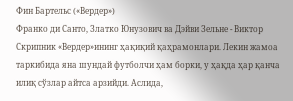Фин Бартельс («Вердер»)
Франко ди Санто, Златко Юнузович ва Дэйви Зельне - Виктор Скрипник «Вердер»ининг ҳақиқий қаҳрамонлари. Лекин жамоа таркибида яна шундай футболчи ҳам борки, у ҳақда ҳар қанча илиқ сўзлар айтса арзийди. Аслида,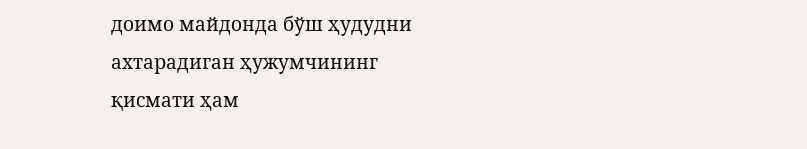доимо майдонда бўш ҳудудни ахтарадиган ҳужумчининг қисмати ҳам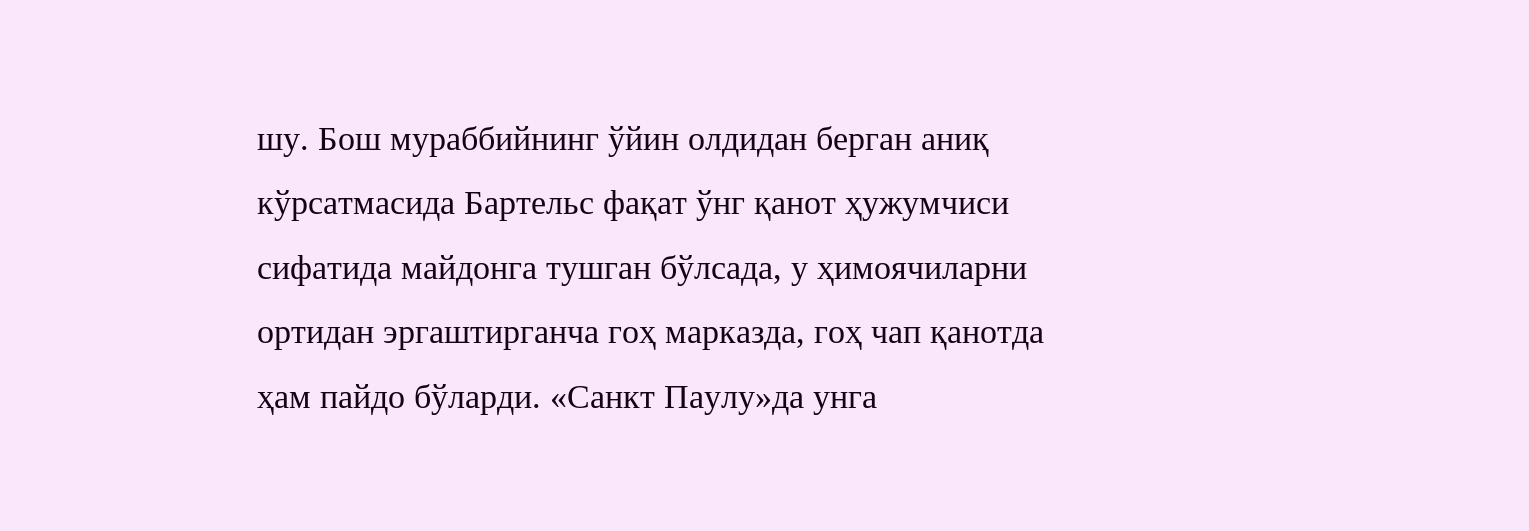шу. Бош мураббийнинг ўйин олдидан берган аниқ кўрсатмасида Бартельс фақат ўнг қанот ҳужумчиси сифатида майдонга тушган бўлсада, у ҳимоячиларни ортидан эргаштирганча гоҳ марказда, гоҳ чап қанотда ҳам пайдо бўларди. «Санкт Паулу»да унга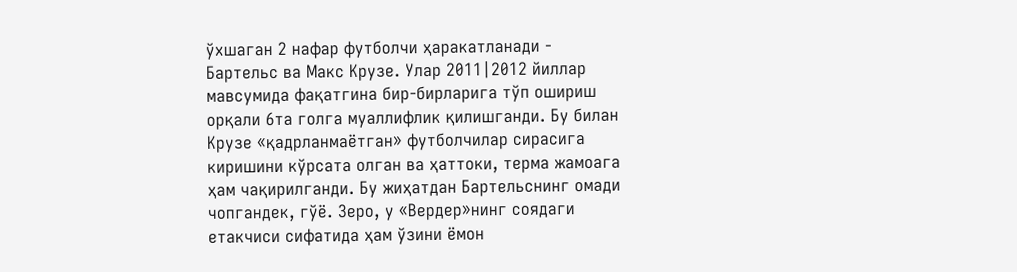ўхшаган 2 нафар футболчи ҳаракатланади - Бартельс ва Макс Крузе. Улар 2011|2012 йиллар мавсумида фақатгина бир-бирларига тўп ошириш орқали 6та голга муаллифлик қилишганди. Бу билан Крузе «қадрланмаётган» футболчилар сирасига киришини кўрсата олган ва ҳаттоки, терма жамоага ҳам чақирилганди. Бу жиҳатдан Бартельснинг омади чопгандек, гўё. Зеро, у «Вердер»нинг соядаги етакчиси сифатида ҳам ўзини ёмон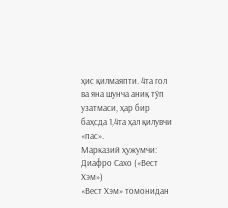ҳис қилмаяпти. 4та гол ва яна шунча аниқ тўп узатмаси, ҳар бир баҳсда 1,4та ҳал қилувчи «пас».
Марказий ҳужумчи: Диафро Сахо («Вест Хэм»)
«Вест Хэм» томонидан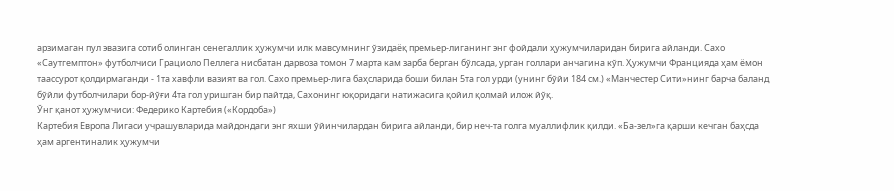арзимаган пул эвазига сотиб олинган сенегаллик ҳужумчи илк мавсумнинг ўзидаёқ премьер-лиганинг энг фойдали ҳужумчиларидан бирига айланди. Сахо «Саутгемптон» футболчиси Грациоло Пеллега нисбатан дарвоза томон 7 марта кам зарба берган бўлсада, урган голлари анчагина кўп. Ҳужумчи Францияда ҳам ёмон таассурот қолдирмаганди - 1та хавфли вазият ва гол. Сахо премьер-лига баҳсларида боши билан 5та гол урди (унинг бўйи 184 см.) «Манчестер Сити»нинг барча баланд бўйли футболчилари бор-йўғи 4та гол уришган бир пайтда, Сахонинг юқоридаги натижасига қойил қолмай илож йўқ.
Ўнг қанот ҳужумчиси: Федерико Картебия («Кордоба»)
Картебия Европа Лигаси учрашувларида майдондаги энг яхши ўйинчилардан бирига айланди, бир неч-та голга муаллифлик қилди. «Ба-зел»га қарши кечган баҳсда ҳам аргентиналик ҳужумчи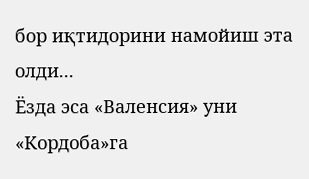бор иқтидорини намойиш эта олди...
Ёзда эса «Валенсия» уни «Кордоба»га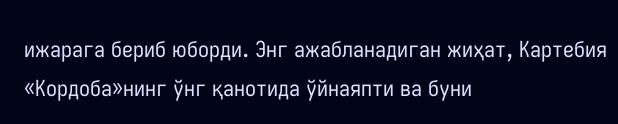ижарага бериб юборди. Энг ажабланадиган жиҳат, Картебия «Кордоба»нинг ўнг қанотида ўйнаяпти ва буни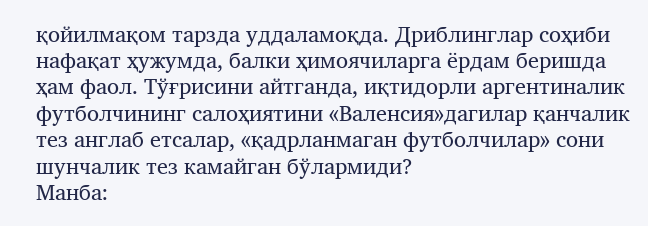қойилмақом тарзда уддаламоқда. Дриблинглар соҳиби нафақат ҳужумда, балки ҳимоячиларга ёрдам беришда ҳам фаол. Тўғрисини айтганда, иқтидорли аргентиналик футболчининг салоҳиятини «Валенсия»дагилар қанчалик тез англаб етсалар, «қадрланмаган футболчилар» сони шунчалик тез камайган бўлармиди?
Манба: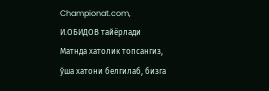Championat.com,
И.ОБИДОВ тайёрлади
Матнда хатолик топсангиз, ўша хатони белгилаб, бизга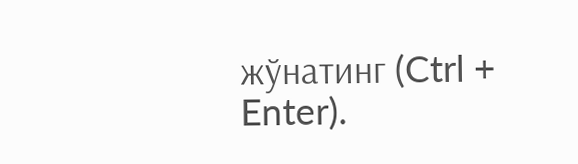жўнатинг (Ctrl + Enter).